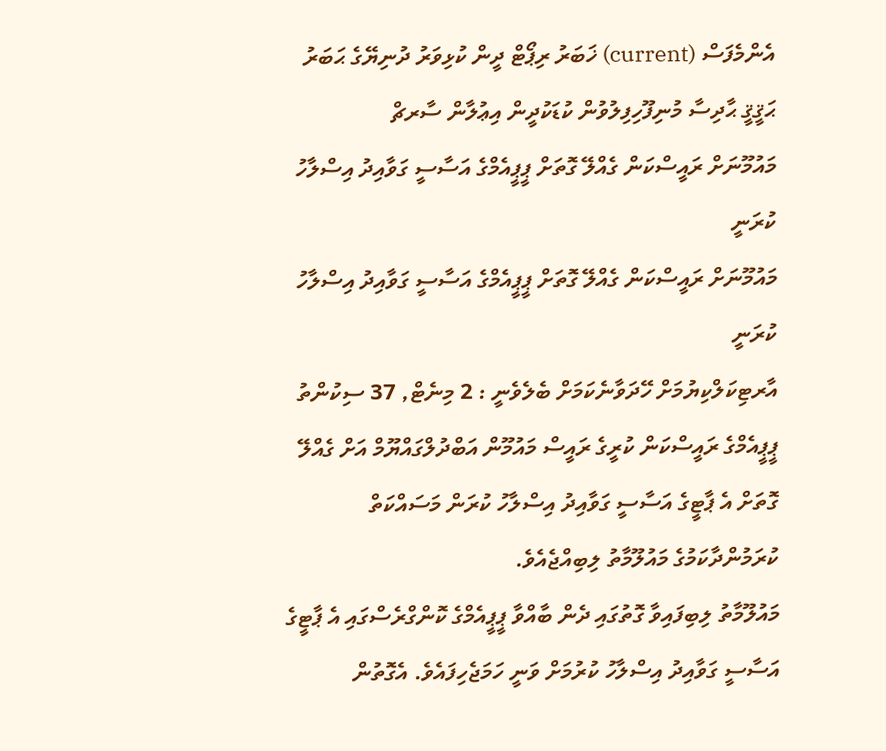އެންމެފަސް (current) ޚަބަރު ރިޕޯޓް ދީން ކުޅިވަރު ދުނިޔޭގެ ޙަބަރު ޙަޤީޤީ ޙާދިސާ މުނިފޫހިފިލުވުން ކުޑަކުދީން އިޢުލާން ސާރޗް
މައުމޫނަށް ރައީސްކަން ގެއްލޭ ގޮތަށް ޕީޕީއެމްގެ އަސާސީ ގަވާއިދު އިސްލާހު ކުރަނީ
މައުމޫނަށް ރައީސްކަން ގެއްލޭ ގޮތަށް ޕީޕީއެމްގެ އަސާސީ ގަވާއިދު އިސްލާހު ކުރަނީ
އާރޓިކަލްކިޔުމަށް ހޭދަވާނެކަމަށް ބެލެވެނީ : 2 މިނެޓް, 37 ސިކުންތު
ޕީޕީއެމްގެ ރައީސްކަން ކުރީގެ ރައީސް މައުމޫން އަބްދުލްގައްޔޫމް އަށް ގެއްލޭ ގޮތަށް އެ ޕާޓީގެ އަސާސީ ގަވާއިދު އިސްލާހު ކުރަން މަސައްކަތް ކުރަމުންދާކަމުގެ މައުލޫމާތު ލިބިއްޖެއެވެ.
މައުލޫމާތު ލިބިފައިވާ ގޮތުގައި ދެން ބާއްވާ ޕީޕީއެމްގެ ކޮންގްރެސްގައި އެ ޕާޓީގެ އަސާސީ ގަވާއިދު އިސްލާހު ކުރުމަށް ވަނީ ހަމަޖެހިފައެވެ. އެގޮތުން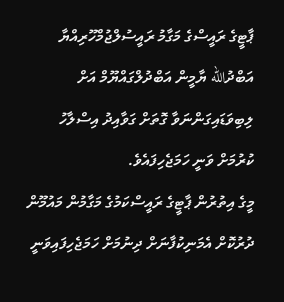ޕާޓީގެ ރައީސްގެ މަގާމު ރައީސުލްޖުމްހޫރިއްޔާ އަބްދުالله ޔާމީން އަބްދުލްގައްޔޫމް އަށް ލިބިވަޑައިގަންނަވާ ގޮތަށް ގަވާއިދު އިސްލާހު ކުރުމަށް ވަނީ ހަމަޖެހިފައެވެ.
މީގެ އިތުރުން ޕާޓީގެ ރައީސްކަމުގެ މަގާމުން މައުމޫން ދުރުކޮށް އެމަނިކުފާނަށް ދިނުމަށް ހަމަޖެހިފައިވަނީ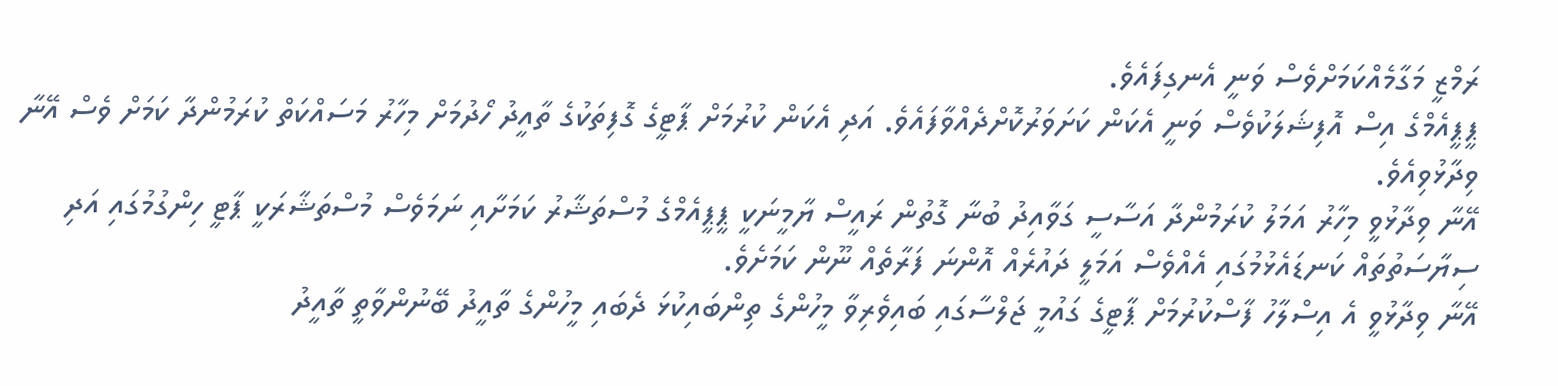ރަމްޒީ މަގާމެއްކަމަށްވެސް ވަނީ އެނގިފައެވެ.
ޕީޕީއެމްގެ އިސް އޮފިޝަލަކުވެސް ވަނީ އެކަން ކަށަވަރުކޮށްދެއްވާފައެވެ. އަދި އެކަން ކުރުމަށް ޕާޓީގެ ގޮފިތަކުގެ ތާއީދު ހޯދުމަށް މިހާރު މަސައްކަތް ކުރަމުންދާ ކަމަށް ވެސް އޭނާ ވިދާޅުވިއެވެ.
އޭނާ ވިދާޅުވީ މިހާރު އަމަލު ކުރަމުންދާ އަސާސީ ގަވާއިދު ބުނާ ގޮތުން ރައީސް ޔާމީނަކީ ޕީޕީއެމްގެ މުސްތަޝާރު ކަމަށާއި ނަމަވެސް މުސްތަޝާރަކީ ޕާޓީ ހިންގުމުގައި އަދި ސިޔާސަތުތައް ކަނޑައެޅުމުގައި އެއްވެސް އަމަލީ ދައުރެއް އޮންނަ ފަރާތެއް ނޫން ކަމަށެވެ.
އޭނާ ވިދާޅުވީ އެ އިސްލާހު ފާސްކުރުމަށް ޕާޓީގެ ގައުމީ ޖަލްސާގައި ބައިވެރިވާ މީހުންގެ ތިންބައިކުޅަ ދެބައި މީހުންގެ ތާއީދު ބޭނުންވާތީ ތާއީދު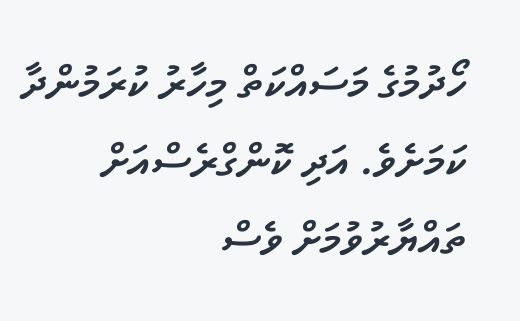ހޯދުމުގެ މަސައްކަތް މިހާރު ކުރަމުންދާ ކަމަށެވެ. އަދި ކޮންގްރެސްއަށް ތައްޔާރުވުމަށް ވެސް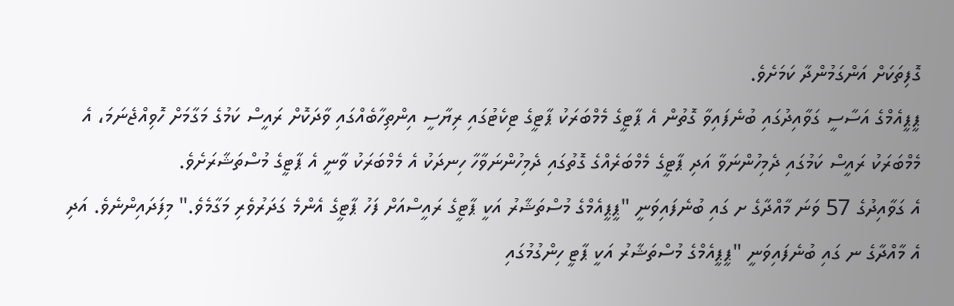ގޮފިތަކަށް އަންގަމުންދާ ކަމަށެވެ.
ޕީޕީއެމްގެ އަސާސީ ގަވާއިދުގައި ބުނެފައިވާ ގޮތުން އެ ޕާޓީގެ މެމްބަރަކު ޕާޓީގެ ޓިކެޓުގައި ރިޔާސީ އިންތިހާބެއްގައި ވާދަކޮށް ރައީސް ކަމުގެ މަގާމަށް ހޮވިއްޖެނަމަ، އެ މެމްބަރަކު ރައީސް ކަމުގައި ދެމިހުންނަވާ އަދި ޕާޓީގެ މެމްބަރެއްގެ ގޮތުގައި ދެމިހުންނަވާހާ ހިނދަކު އެ މެމްބަރަކު ވާނީ އެ ޕާޓީގެ މުސްތަޝާރަށެވެ.
އެ ގަވާއިދުގެ 57 ވަނަ މާއްދާގެ ށ ގައި ބުނެފައިވަނީ "ޕީޕީއެމްގެ މުސްތަޝާރު އަކީ ޕާޓީގެ ރައީސްއަށް ފަހު ޕާޓީގެ އެންމެ ގަދަރުވެރި މަގާމެވެ." މިފަދައިންނެވެ. އަދި އެ މާއްދާގެ ނ ގައި ބުނެފައިވަނީ "ޕީޕީއެމްގެ މުސްތަޝާރު އަކީ ޕާޓީ ހިންގުމުގައި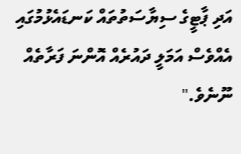އަދި ޕާޓީގެ ސިޔާސަތުތައް ކަނޑައެޅުމުގައި އެއްވެސް އަމަލީ ދައުރެއް އޮންނަ ފަރާތެއް ނޫނެވެ."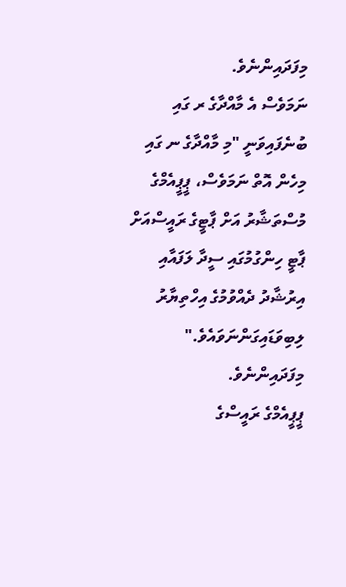މިފަދައިންނެވެ.
ނަމަވެސް އެ މާއްދާގެ ރ ގައި ބުނެފައިވަނީ "މި މާއްދާގެ ނ ގައި މިހެން އޮތް ނަމަވެސް، ޕީޕީއެމްގެ މުސްތަޝާރު އަށް ޕާޓީގެ ރައީސްއަށް ޕާޓީ ހިންގުމުގައި ސީދާ ލަފައާއި އިރުޝާދު ދެއްވުމުގެ އިހްތިޔާރު ލިބިވަޑައިގަންނަވައެވެ." މިފަދައިންނެވެ.
ޕީޕީއެމްގެ ރައީސްގެ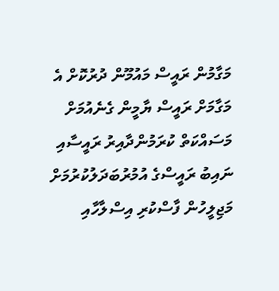މަގާމުން ރައީސް މައުމޫން ދުރުކޮށް އެ މަގާމަށް ރައީސް ޔާމީން ގެނެއުމަށް މަސައްކަތް ކުރަމުންދާއިރު ރައީސާއި ނައިބު ރައީސްގެ އުމުރުބަދަލުކުރުމަށް މަޖިލީހުން ފާސްކުރި އިސްލާހާއި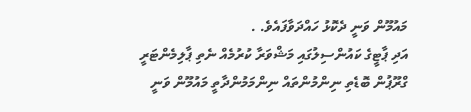މައުމޫން ވަނީ ދެކޮޅު ހައްދަވާފައެވެ. .
އަދި ޕާޓީގެ ކައުންސިލުގައި މަޝްވަރާ ކުރުމެއް ނެތި ޕާލިމެންޓަރީ ގްރޫޕުން ބޮޑެތި ނިންމުންތައް ނިންމަމުންދާތީ މައުމޫން ވަނީ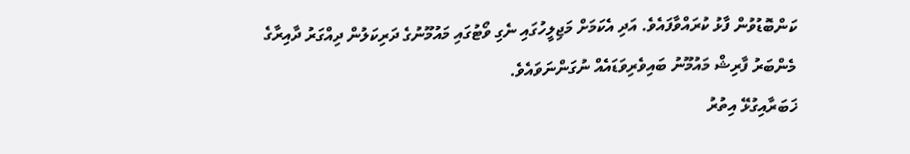ކަންބޮޑުވުން ފާޅު ކުރައްވާފައެވެ. އަދި އެކަމަށް މަޖިލީހުގައި ނެގި ވޯޓުގައި މައުމޫނުގެ ދަރިކަލުން ދިއްގަރު ދާއިރާގެ މެންބަރު ފާރިޝް މައުމޫނު ބައިވެރިވަޑައެއް ނުގަންނަވައެވެ.
ޚަބަރާއިގުޅޭ އިތުރު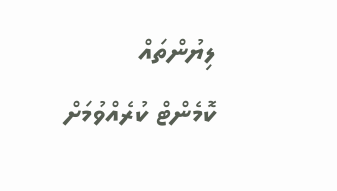ލިޔުންތައް
ކޮމެންޓް ކުރެއްވުމަށް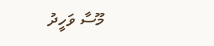މޫސާ ވަހީދު